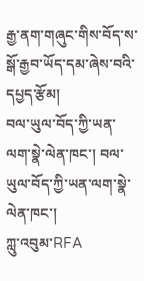རྒྱ་ནག་གཞུང་གིས་བོད་ས་སྒོ་རྒྱབ་ཡོད་དམ་ཞེས་བའི་དཔྱད་རྩོམ།
བལ་ཡུལ་བོད་ཀྱི་ཡན་ལག་སྣེ་ལེན་ཁང་། བལ་ཡུལ་བོད་ཀྱི་ཡན་ལག་སྣེ་ལེན་ཁང་།
ཀླུ་འབུམ་RFA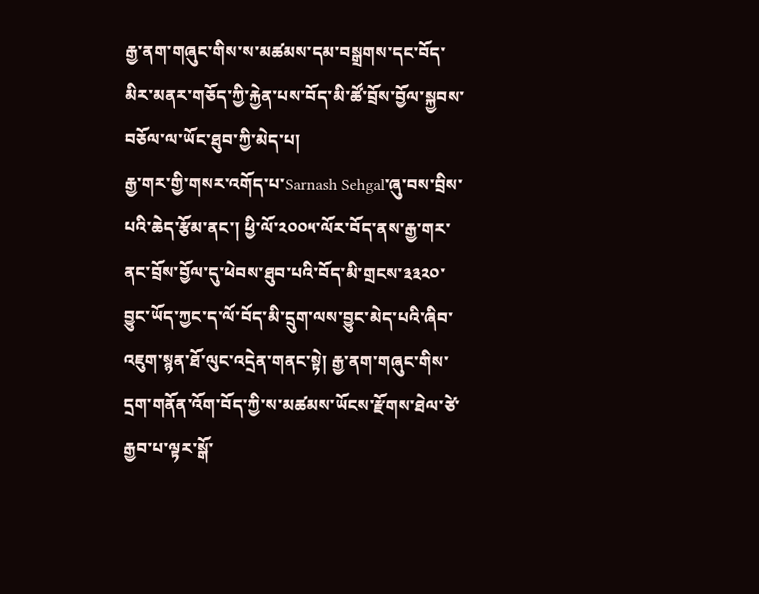རྒྱ་ནག་གཞུང་གིས་ས་མཚམས་དམ་བསྒྲགས་དང་བོད་མིར་མནར་གཅོད་ཀྱི་རྐྱེན་པས་བོད་མི་ཚོ་བྲོས་བྱོལ་སྐྱབས་བཅོལ་ལ་ཡོང་ཐུབ་ཀྱི་མེད་པ།
རྒྱ་གར་གྱི་གསར་འགོད་པ་Sarnash Sehgal་ཞུ་བས་བྲིས་པའི་ཆེད་རྩོམ་ནང་། ཕྱི་ལོ་༢༠༠༥་ལོར་བོད་ནས་རྒྱ་གར་ནང་བྲོས་བྱོལ་དུ་ཕེབས་ཐུབ་པའི་བོད་མི་གྲངས་༣༣༢༠་བྱུང་ཡོད་ཀྱང་ད་ལོ་བོད་མི་དྲུག་ལས་བྱུང་མེད་པའི་ཞིབ་འཇུག་སྙན་ཐོ་ལུང་འདྲེན་གནང་སྟེ། རྒྱ་ནག་གཞུང་གིས་དྲག་གནོན་འོག་བོད་ཀྱི་ས་མཚམས་ཡོངས་རྫོགས་ཐེལ་ཙེ་རྒྱབ་པ་ལྟར་སྒོ་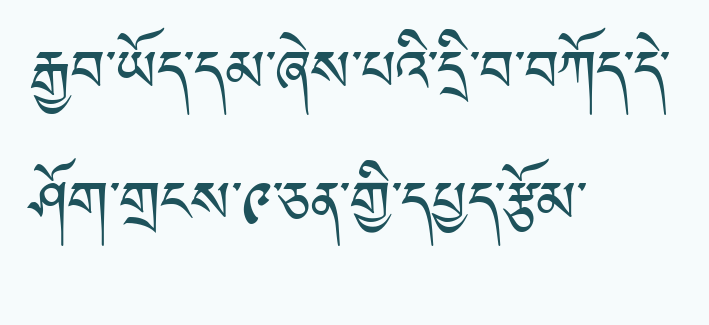རྒྱབ་ཡོད་དམ་ཞེས་པའི་དྲི་བ་བཀོད་དེ་ཤོག་གྲངས་༩་ཅན་གྱི་དཔྱད་རྩོམ་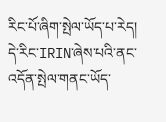རིང་པོ་ཞིག་སྤེལ་ཡོད་པ་རེད།
དེ་རིང་IRIN་ཞེས་པའི་ནང་འདོན་སྤེལ་གནང་ཡོད་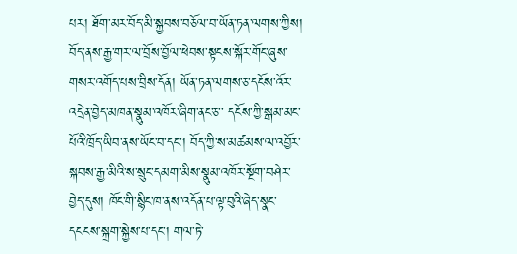པར། ཐོག་མར་བོད་མི་སྐྱབས་བཅོལ་བ་ཡོན་ཏན་ལགས་ཀྱིས། བོད་ནས་རྒྱ་གར་ལ་བྲོས་བྱོལ་ཕེབས་སྟངས་སྐོར་གོང་ཞུས་གསར་འགོད་པས་བྲིས་དོན། ཡོན་ཏན་ལགས་ཅ་དངོས་འོར་འདྲེན་བྱེད་མཁན་སྣུམ་འཁོར་ཞིག་ནང་ཅ་་ དངོས་ཀྱི་སྒམ་མང་པོའི་ཁྲོད་ཡིབ་ནས་ཡོང་བ་དང་། བོད་ཀྱི་ས་མཚམས་ལ་འབྱོར་སྐབས་རྒྱ་མིའི་ས་སྲུང་དམག་མིས་སྣུམ་འཁོར་སྔོག་བཤེར་བྱེད་དུས། ཁོང་གི་སྙིང་ཁ་ནས་འདོན་པ་ལྟ་བུའི་ཞེད་སྣང་དངངས་སྐྲག་སྐྱེས་པ་དང་། གལ་ཏེ་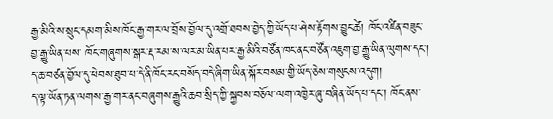རྒྱ་མིའི་ས་སྲུང་དམག་མིས་ཁོང་རྒྱ་གར་ལ་བྲོས་བྱོལ་དུ་འགྲོ་ཐབས་བྱེད་ཀྱི་ཡོད་པ་ཤེས་རྟོགས་བྱུང་ཚེ། ཁོང་འཛིན་བཟུང་བྱ་རྒྱུ་ཡིན་པས་ ཁོང་གཞུགས་སྒར་རྡ་རམ་ས་ལར་མ་ཡིན་པར་རྒྱ་མིའི་བཙོན་ཁང་ནང་བཙོན་འཇུག་བྱ་རྒྱུ་ཡིན་ལུགས་དང་། ད་ཆ་བཙན་བྱོལ་དུ་ཕེབས་ཐུབ་པ་དེ་ནི་ཁོང་རང་བསོད་བདེ་ཞིག་ཡིན་སྐོར་བསམ་གྱི་ཡོད་ཅེས་གསུངས་འདུག།
ད་ལྟ་ཡོན་ཏན་ལགས་རྒྱ་གར་ནང་བཞུགས་རྒྱུའི་ཆབ་སྲིད་ཀྱི་སྐྱབས་བཅོལ་ལག་འཁྱེར་ཞུ་བཞིན་ཡོད་པ་དང་། ཁོང་ནས་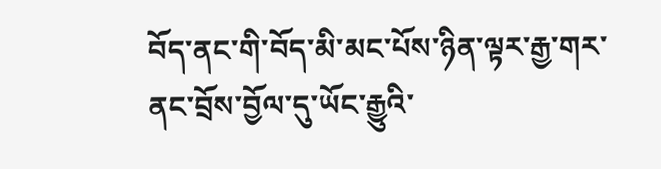བོད་ནང་གི་བོད་མི་མང་པོས་ཉིན་ལྟར་རྒྱ་གར་ནང་བྲོས་བྱོལ་དུ་ཡོང་རྒྱུའི་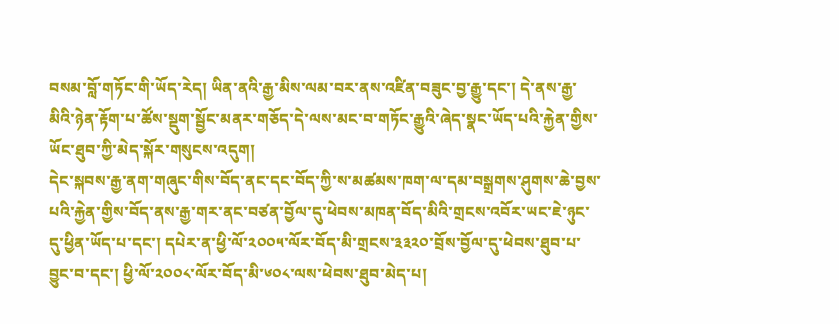བསམ་བློ་གཏོང་གི་ཡོད་རེད། ཡིན་ནའི་རྒྱ་མིས་ལམ་བར་ནས་འཛིན་བཟུང་བྱ་རྒྱུ་དང་། དེ་ནས་རྒྱ་མིའི་ཉེན་རྟོག་པ་ཚོས་སྡུག་སྦྱོང་མནར་གཅོད་དེ་ལས་མང་བ་གཏོང་རྒྱུའི་ཞེད་སྣང་ཡོད་པའི་རྐྱེན་གྱིས་ཡོང་ཐུབ་ཀྱི་མེད་སྐོར་གསུངས་འདུག།
དེང་སྐབས་རྒྱ་ནག་གཞུང་གིས་བོད་ནང་དང་བོད་ཀྱི་ས་མཚམས་ཁག་ལ་དམ་བསྒྲགས་ཤུགས་ཆེ་བྱས་པའི་རྐྱེན་གྱིས་བོད་ནས་རྒྱ་གར་ནང་བཙན་བྱོལ་དུ་ཕེབས་མཁན་བོད་མིའི་གྲངས་འབོར་ཡང་ཇེ་ཉུང་དུ་ཕྱིན་ཡོད་པ་དང་། དཔེར་ན་ཕྱི་ལོ་༢༠༠༥་ལོར་བོད་མི་གྲངས་༣༣༢༠་བྲོས་བྱོལ་དུ་ཕེབས་ཐུབ་པ་བྱུང་བ་དང་། ཕྱི་ལོ་༢༠༠༨་ལོར་བོད་མི་༦༠༨་ལས་ཕེབས་ཐུབ་མེད་པ།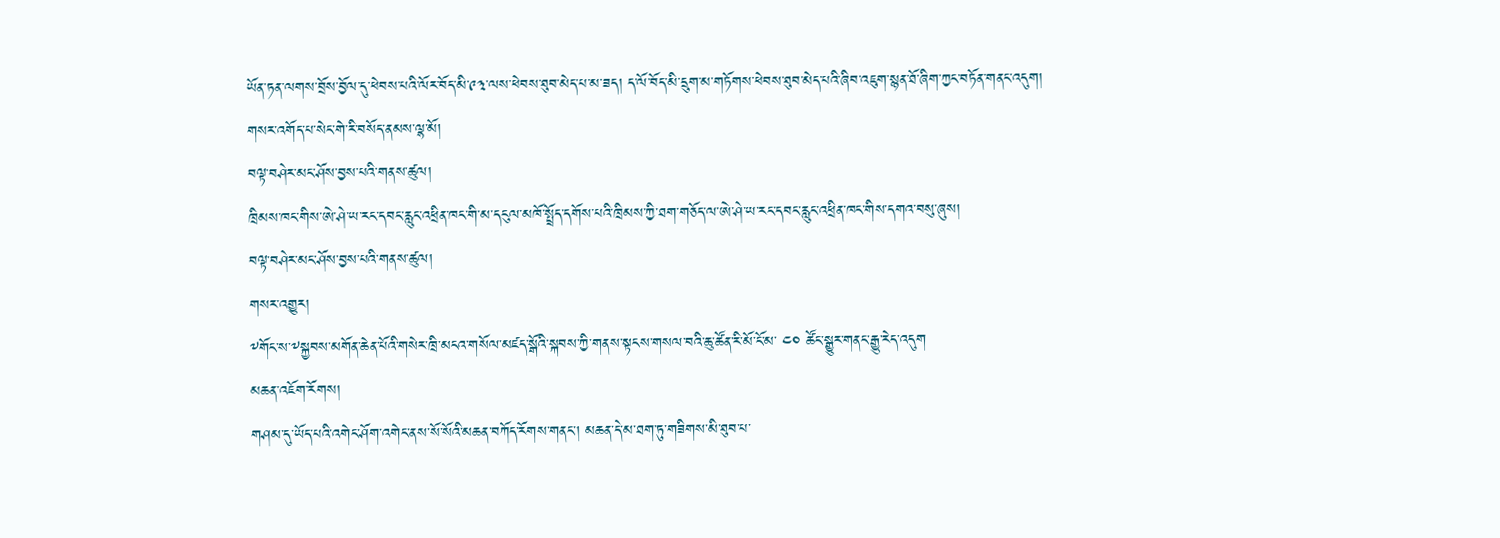ཡོན་ཏན་ལགས་བྲོས་བྱོལ་དུ་ཕེབས་པའི་ལོར་བོད་མི་༩༣་ལས་ཕེབས་ཐུབ་མེད་པ་མ་ཟད། ད་ལོ་བོད་མི་དྲུག་མ་གཏོགས་ཕེབས་ཐུབ་མེད་པའི་ཞིབ་འཇུག་སྙན་ཐོ་ཞིག་ཀྱང་བཏོན་གནང་འདུག།
གསར་འགོད་པ་སེང་གེ་རི་བསོད་ནམས་ལྷ་མོ།
བལྟ་བཤེར་མང་ཤོས་བྱས་པའི་གནས་ཚུལ།
ཁྲིམས་ཁང་གིས་ཨེ་ཤེ་ཡ་རང་དབང་རླུང་འཕྲིན་ཁང་གི་མ་དངུལ་མཁོ་སྤྲོད་དགོས་པའི་ཁྲིམས་ཀྱི་ཐག་གཅོད་ལ་ཨེ་ཤེ་ཡ་རང་དབང་རླུང་འཕྲིན་ཁང་གིས་དགའ་བསུ་ཞུས།
བལྟ་བཤེར་མང་ཤོས་བྱས་པའི་གནས་ཚུལ།
གསར་འགྱུར།
༸གོང་ས་༸སྐྱབས་མགོན་ཆེན་པོའི་གསེར་ཁྲི་མངའ་གསོལ་མཛད་སྒོའི་སྐབས་ཀྱི་གནས་སྟངས་གསལ་བའི་ཆུ་ཚོན་རི་མོ་ངོ་མ་ ༤༠ ཚོང་སྒྱུར་གནང་རྒྱུ་རེད་འདུག
མཆན་འཇོག་རོགས།
གཤམ་དུ་ཡོད་པའི་འགེང་ཤོག་འགེང་ནས་སོ་སོའི་མཆན་བཀོད་རོགས་གནང་། མཆན་དེ་མ་ཐག་ཏུ་གཟིགས་མི་ཐུབ་པ་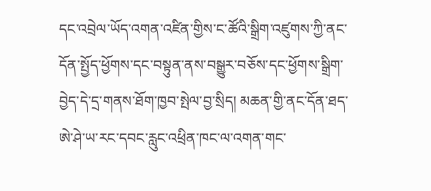དང་འབྲེལ་ཡོད་འགན་འཛིན་གྱིས་ང་ཚོའི་སྒྲིག་འཛུགས་ཀྱི་ནང་དོན་སྤྱོད་ཕྱོགས་དང་བསྟུན་ནས་བསྒྱུར་བཅོས་དང་ཕྱོགས་སྒྲིག་བྱེད་དེ་དྲ་གནས་ཐོག་ཁྱབ་སྤེལ་བྱ་སྲིད། མཆན་གྱི་ནང་དོན་ཐད་ཨེ་ཤེ་ཡ་རང་དབང་རླུང་འཕྲིན་ཁང་ལ་འགན་གང་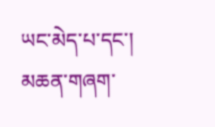ཡང་མེད་པ་དང་། མཆན་གཞག་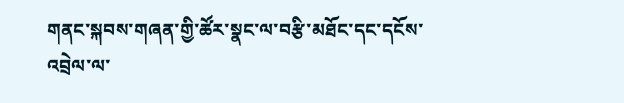གནང་སྐབས་གཞན་གྱི་ཚོར་སྣང་ལ་བརྩི་མཐོང་དང་དངོས་འབྲེལ་ལ་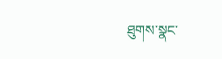ཐུགས་སྣང་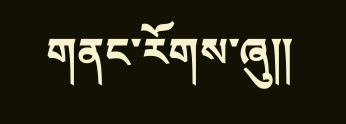གནང་རོགས་ཞུ༎